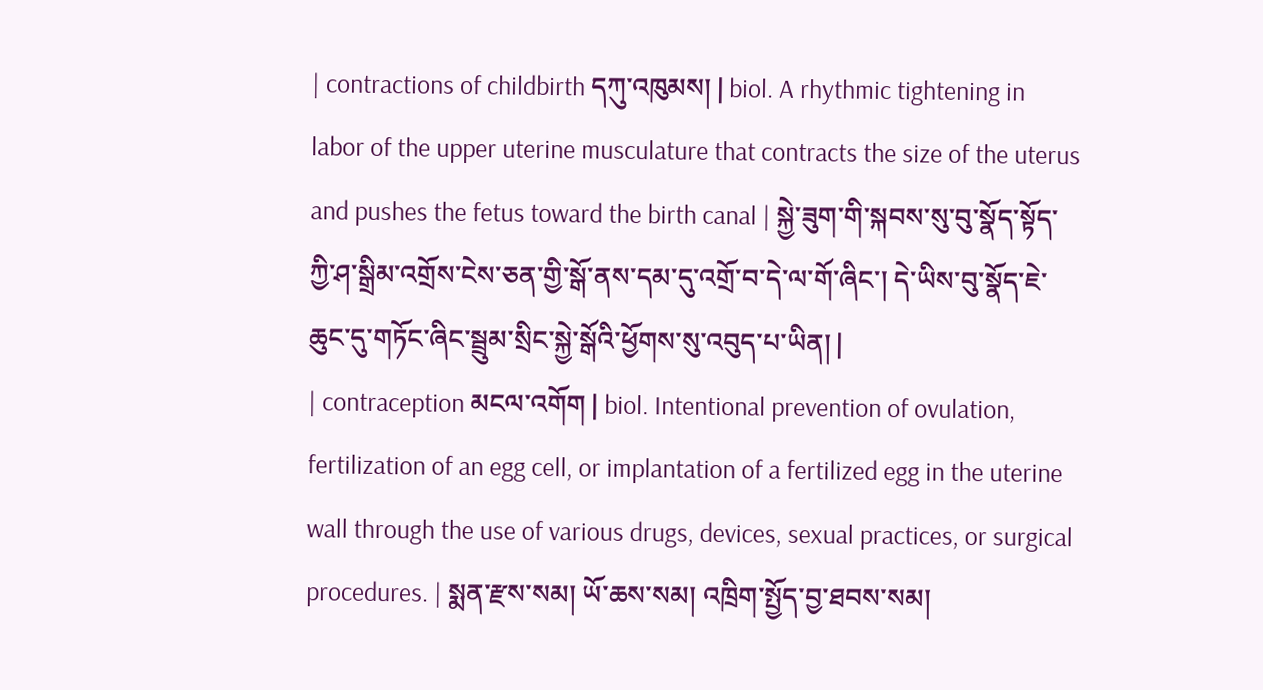| contractions of childbirth དཀུ་འཁུམས། | biol. A rhythmic tightening in labor of the upper uterine musculature that contracts the size of the uterus and pushes the fetus toward the birth canal | སྐྱེ་ཟུག་གི་སྐབས་སུ་བུ་སྣོད་སྟོད་ཀྱི་ཤ་སྒྲིམ་འགྲོས་ངེས་ཅན་གྱི་སྒོ་ནས་དམ་དུ་འགྲོ་བ་དེ་ལ་གོ་ཞིང་། དེ་ཡིས་བུ་སྣོད་ཇེ་ཆུང་དུ་གཏོང་ཞིང་སྦྲུམ་སྲིང་སྐྱེ་སྒོའི་ཕྱོགས་སུ་འབུད་པ་ཡིན། |
| contraception མངལ་འགོག | biol. Intentional prevention of ovulation, fertilization of an egg cell, or implantation of a fertilized egg in the uterine wall through the use of various drugs, devices, sexual practices, or surgical procedures. | སྨན་རྫས་སམ། ཡོ་ཆས་སམ། འཁྲིག་སྤྱོད་བྱ་ཐབས་སམ།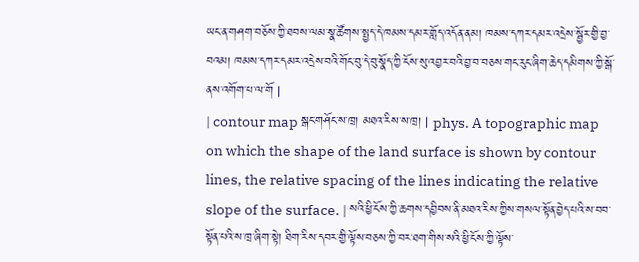ཡང་ན་གཤག་བཅོས་ཀྱི་ཐབས་ལམ་སྣ་ཚོགས་སྤྱད་དེ་ཁམས་དམར་གློད་འདོན་ནམ། ཁམས་དཀར་དམར་འདྲེས་སྦྱོར་གྱི་བྱ་བའམ། ཁམས་དཀར་དམར་འདྲེས་བའི་གོང་བུ་དེ་བུ་སྣོད་ཀྱི་ངོས་སུ་འབྱར་བའི་བྱ་བ་བཅས་གང་རུང་ཞིག་ཆེད་དམིགས་ཀྱི་སྒོ་ནས་འགོག་པ་ལ་གོ |
| contour map སྒང་གཤོང་ས་ཁྲ། མཐའ་རིས་ས་ཁྲ། | phys. A topographic map on which the shape of the land surface is shown by contour lines, the relative spacing of the lines indicating the relative slope of the surface. | སའི་ཕྱི་ངོས་ཀྱི་ཆགས་དབྱིབས་ནི་མཐའ་རིས་ཀྱིས་གསལ་སྟོན་བྱེད་པའི་ས་བབ་སྟོན་པའི་ས་ཁྲ་ཞིག་སྟེ། ཐིག་རིས་དབར་གྱི་ལྟོས་བཅས་ཀྱི་བར་ཐག་གིས་སའི་ཕྱི་ངོས་ཀྱི་ལྟོས་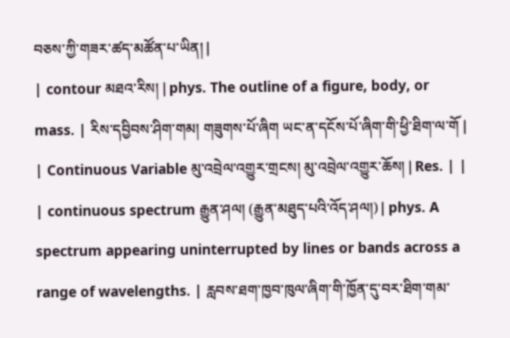བཅས་ཀྱི་གཟར་ཚད་མཚོན་པ་ཡིན། |
| contour མཐའ་རིས། | phys. The outline of a figure, body, or mass. | རིས་དབྱིབས་ཤིག་གམ། གཟུགས་པོ་ཞིག ཡང་ན་དངོས་པོ་ཞིག་གི་ཕྱི་ཐིག་ལ་གོ |
| Continuous Variable མུ་འབྲེལ་འགྱུར་གྲངས། མུ་འབྲེལ་འགྱུར་ཆོས། | Res. | |
| continuous spectrum རྒྱུན་ཤལ། (རྒྱུན་མཐུད་པའི་འོད་ཤལ།) | phys. A spectrum appearing uninterrupted by lines or bands across a range of wavelengths. | རླབས་ཐག་ཁྱབ་ཁུལ་ཞིག་གི་ཁྱོན་དུ་བར་ཐིག་གམ་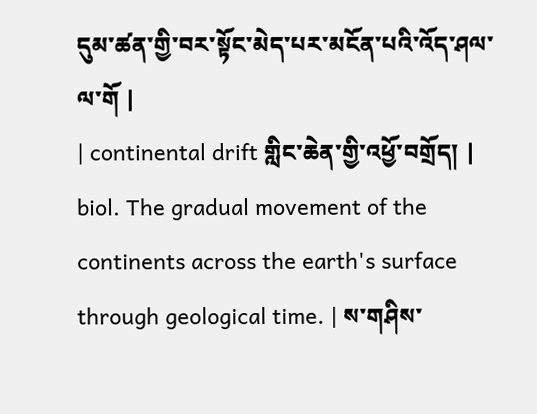དུམ་ཚན་གྱི་བར་སྟོང་མེད་པར་མངོན་པའི་འོད་ཤལ་ལ་གོ |
| continental drift གླིང་ཆེན་གྱི་འཕྱོ་བགྲོད། | biol. The gradual movement of the continents across the earth's surface through geological time. | ས་གཤིས་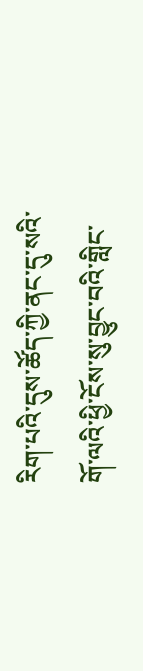རིག་པའི་དུས་ཚོད་ཀྱི་ནང་དུ་སའི་གོ་ལའི་ཕྱི་ངོས་སུ་བྱུང་བའི་གླིང་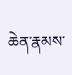ཆེན་རྣམས་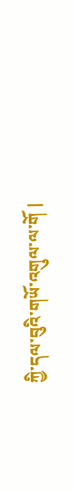ཀྱི་དལ་བུའི་གཡོ་འགུལ་ལ་གོ |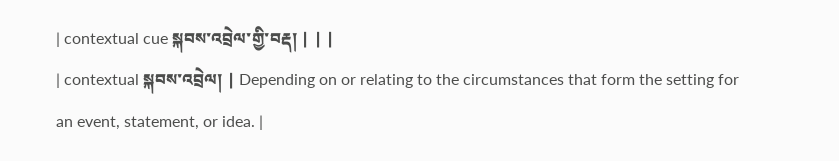| contextual cue སྐབས་འབྲེལ་གྱི་བརྡ། | | |
| contextual སྐབས་འབྲེལ། | Depending on or relating to the circumstances that form the setting for an event, statement, or idea. |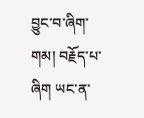བྱུང་བ་ཞིག་གམ། བརྗོད་པ་ཞིག ཡང་ན་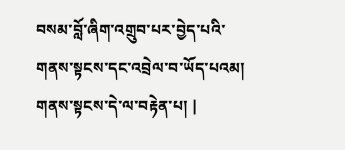བསམ་བློ་ཞིག་འགྲུབ་པར་བྱེད་པའི་གནས་སྟངས་དང་འབྲེལ་བ་ཡོད་པའམ། གནས་སྟངས་དེ་ལ་བརྟེན་པ། |